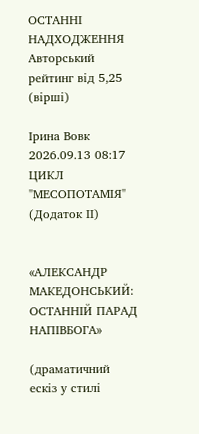ОСТАННІ НАДХОДЖЕННЯ
Авторський рейтинг від 5,25 (вірші)

Ірина Вовк
2026.09.13 08:17
ЦИКЛ "МЕСОПОТАМІЯ" (Додаток ІІ)


«АЛЕКСАНДР МАКЕДОНСЬКИЙ: ОСТАННІЙ ПАРАД НАПІВБОГА»

(драматичний ескіз у стилі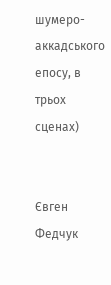шумеро-аккадського епосу, в трьох сценах)


Євген Федчук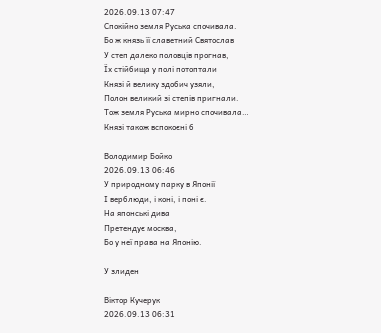2026.09.13 07:47
Спокійно земля Руська спочивала.
Бо ж князь її славетний Святослав
У степ далеко половців прогнав,
Їх стійбища у полі потоптали
Князі й велику здобич узяли,
Полон великий зі степів пригнали.
Тож земля Руська мирно спочивала…
Князі також вспокоєні б

Володимир Бойко
2026.09.13 06:46
У природному парку в Японії
І верблюди, і коні, і поні є.
На японські дива
Претендує москва,
Бо у неї права на Японію.

У злиден

Віктор Кучерук
2026.09.13 06:31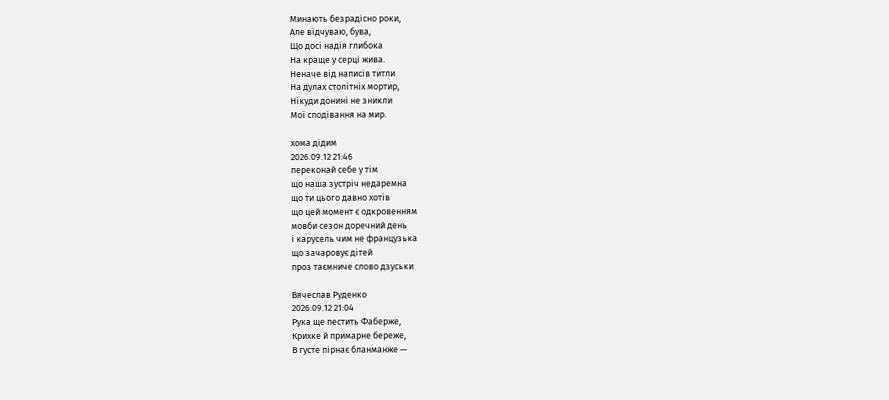Минають безрадісно роки,
Але відчуваю, бува,
Що досі надія глибока
На краще у серці жива.
Неначе від написів титли
На дулах столітніх мортир,
Нікуди донині не зникли
Мої сподівання на мир.

хома дідим
2026.09.12 21:46
переконай себе у тім
що наша зустріч недаремна
що ти цього давно хотів
що цей момент є одкровенням
мовби сезон доречний день
і карусель чим не французька
що зачаровує дітей
проз таємниче слово дзуськи

Вячеслав Руденко
2026.09.12 21:04
Рука ще пестить Фаберже,
Крихке й примарне береже,
В густе пірнає бланманже —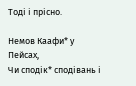Тоді і прісно.

Немов Каафи* у Пейсах,
Чи сподік* сподівань і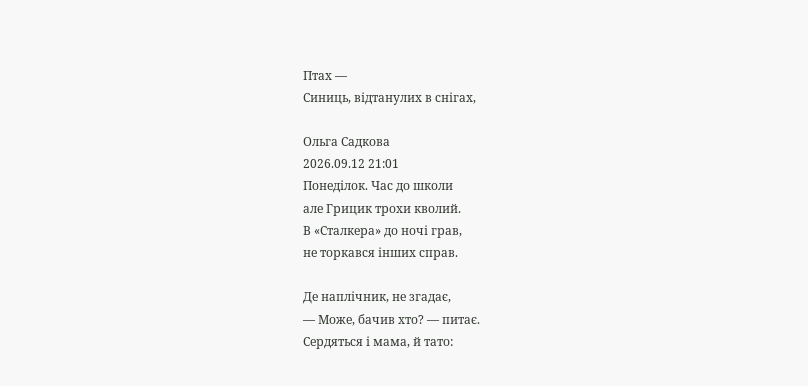Птах —
Синиць, відтанулих в снігах,

Ольга Садкова
2026.09.12 21:01
Понеділок. Час до школи
але Грицик трохи кволий.
В «Сталкера» до ночі грав,
не торкався інших справ.

Де наплічник, не згадає,
— Може, бачив хто? — питає.
Сердяться і мама, й тато: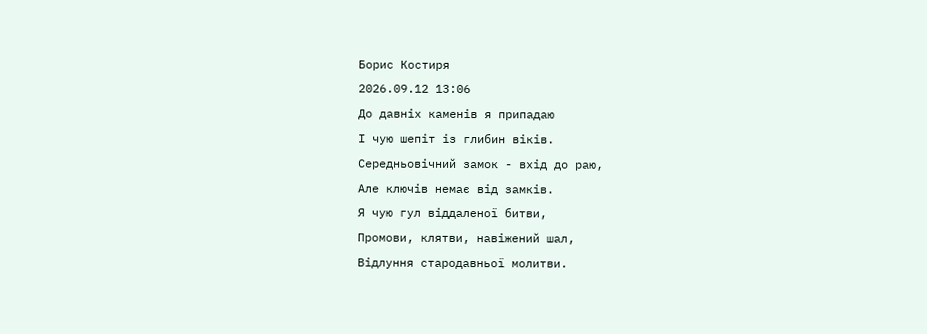Борис Костиря
2026.09.12 13:06
До давніх каменів я припадаю
І чую шепіт із глибин віків.
Середньовічний замок - вхід до раю,
Але ключів немає від замків.
Я чую гул віддаленої битви,
Промови, клятви, навіжений шал,
Відлуння стародавньої молитви.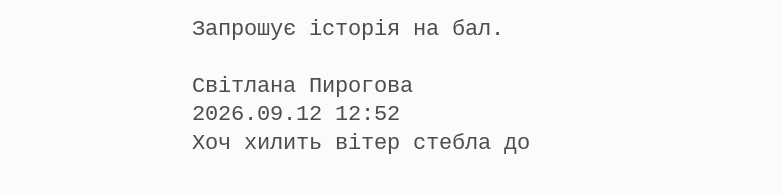Запрошує історія на бал.

Світлана Пирогова
2026.09.12 12:52
Хоч хилить вітер стебла до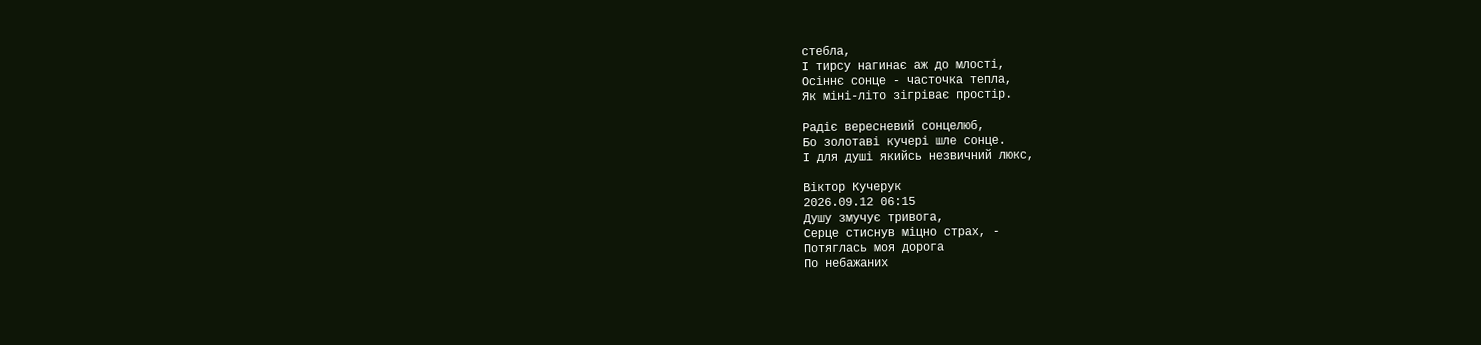стебла,
І тирсу нагинає аж до млості,
Осіннє сонце - часточка тепла,
Як міні-літо зігріває простір.

Радіє вересневий сонцелюб,
Бо золотаві кучері шле сонце.
І для душі якийсь незвичний люкс,

Віктор Кучерук
2026.09.12 06:15
Душу змучує тривога,
Серце стиснув міцно страх, -
Потяглась моя дорога
По небажаних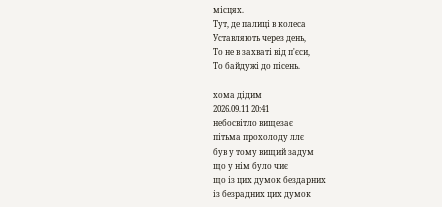місцях.
Тут, де палиці в колеса
Уставляють через день,
То не в захваті від п'єси,
То байдужі до пісень.

хома дідим
2026.09.11 20:41
небосвітло вищезає
пітьма прохолоду ллє
був у тому вищий задум
що у нім було чиє
що із цих думок бездарних
із безрадних цих думок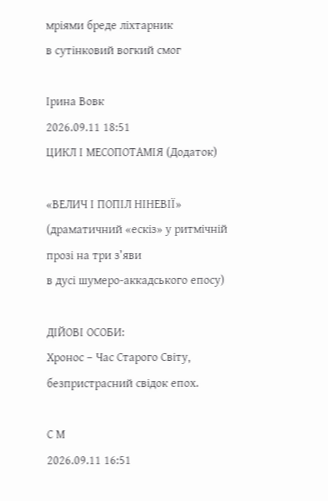мріями бреде ліхтарник
в сутінковий вогкий смог

Ірина Вовк
2026.09.11 18:51
ЦИКЛ І МЕСОПОТАМІЯ (Додаток)

«ВЕЛИЧ І ПОПІЛ НІНЕВІЇ»
(драматичний «ескіз» у ритмічній прозі на три з’яви
в дусі шумеро-аккадського епосу)

ДІЙОВІ ОСОБИ:
Хронос – Час Старого Світу, безпристрасний свідок епох.

С М
2026.09.11 16:51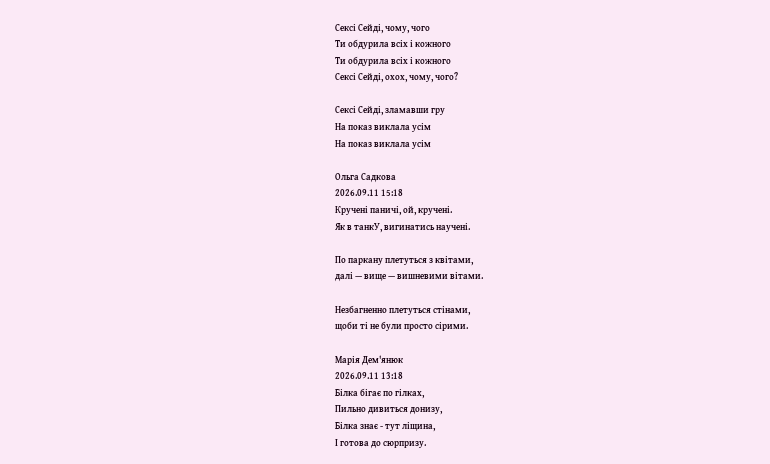Сексі Сейді, чому, чого
Ти обдурила всіх і кожного
Ти обдурила всіх і кожного
Сексі Сейді, охох, чому, чого?

Сексі Сейді, зламавши гру
На показ виклала усім
На показ виклала усім

Ольга Садкова
2026.09.11 15:18
Кручені паничі, ой, кручені.
Як в танкУ, вигинатись научені.

По паркану плетуться з квітами,
далі — вище — вишневими вітами.

Незбагненно плетуться стінами,
щоби ті не були просто сірими.

Марія Дем'янюк
2026.09.11 13:18
Білка бігає по гілках,
Пильно дивиться донизу,
Білка знає - тут ліщина,
І готова до сюрпризу.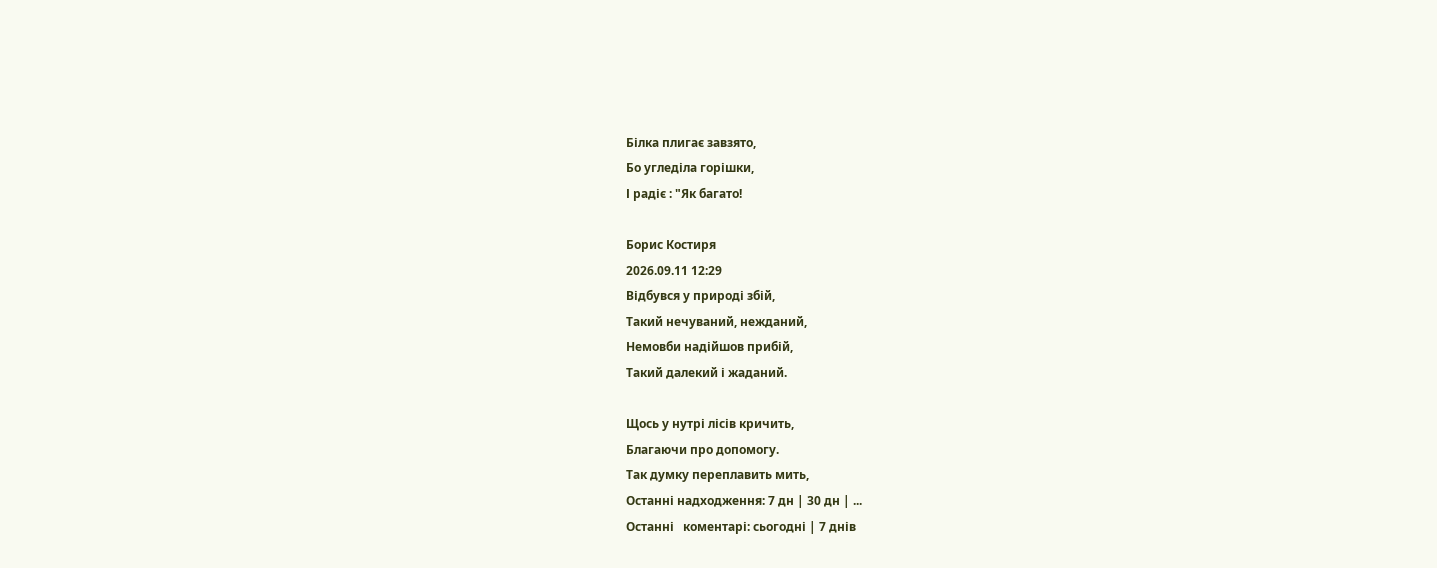Білка плигає завзято,
Бо угледіла горішки,
І радіє : "Як багато!

Борис Костиря
2026.09.11 12:29
Відбувся у природі збій,
Такий нечуваний, нежданий,
Немовби надійшов прибій,
Такий далекий і жаданий.

Щось у нутрі лісів кричить,
Благаючи про допомогу.
Так думку переплавить мить,
Останні надходження: 7 дн | 30 дн | ...
Останні   коментарі: сьогодні | 7 днів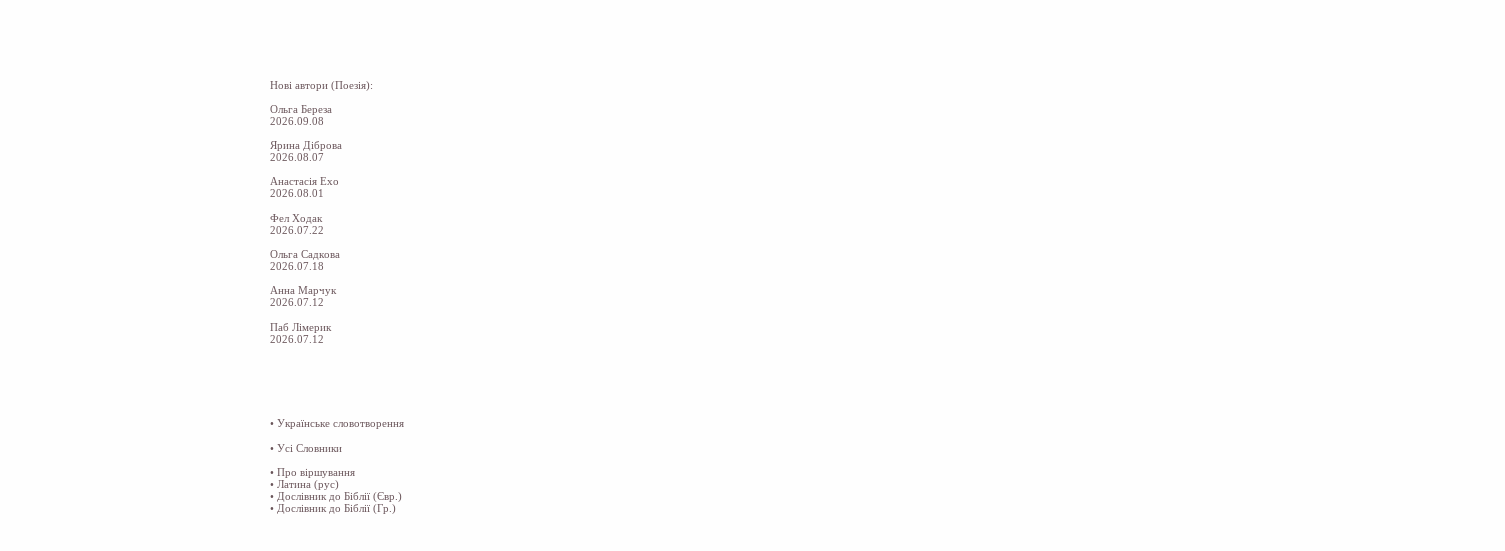Нові автори (Поезія):

Ольга Береза
2026.09.08

Ярина Діброва
2026.08.07

Анастасія Ехо
2026.08.01

Фел Ходак
2026.07.22

Ольга Садкова
2026.07.18

Анна Марчук
2026.07.12

Паб Лімерик
2026.07.12






• Українське словотворення

• Усі Словники

• Про віршування
• Латина (рус)
• Дослівник до Біблії (Євр.)
• Дослівник до Біблії (Гр.)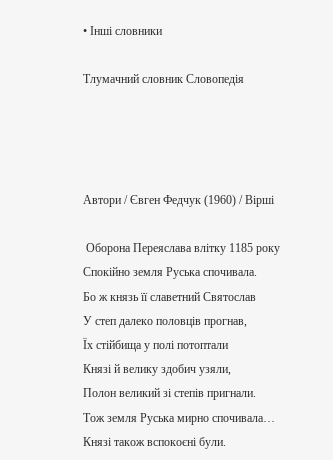• Інші словники

Тлумачний словник Словопедія




Автори / Євген Федчук (1960) / Вірші

 Оборона Переяслава влітку 1185 року
Спокійно земля Руська спочивала.
Бо ж князь її славетний Святослав
У степ далеко половців прогнав,
Їх стійбища у полі потоптали
Князі й велику здобич узяли,
Полон великий зі степів пригнали.
Тож земля Руська мирно спочивала…
Князі також вспокоєні були.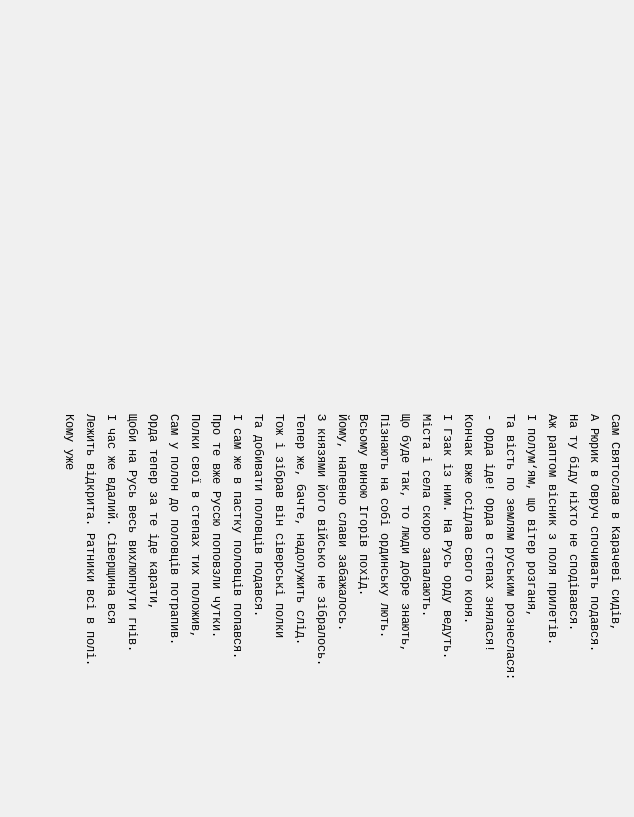Сам Святослав в Карачеві сидів,
А Рюрик в Овруч спочивать подався.
На ту біду ніхто не сподівався.
Аж раптом вісник з поля прилетів.
І полум‘ям, що вітер розганя,
Та вість по землям руським рознеслася:
- Орда іде! Орда в степах знялася!
Кончак вже осідлав свого коня.
І Гзак із ним. На Русь орду ведуть.
Міста і села скоро запалають.
Що буде так, то люди добре знають,
Пізнають на собі ординську лють.
Всьому виною Ігорів похід.
Йому, напевно слави забажалось.
З князями його військо не зібралось.
Тепер же, бачте, надолужить слід.
Тож і зібрав він сіверські полки
Та добивати половців подався.
І сам же в пастку половців попався.
Про те вже Руссю поповзли чутки.
Полки свої в степах тих положив,
Сам у полон до половців потрапив.
Орда тепер за те іде карати,
Щоби на Русь весь вихлюпнути гнів.
І час же вдалий. Сіверщина вся
Лежить відкрита. Ратники всі в полі.
Кому уже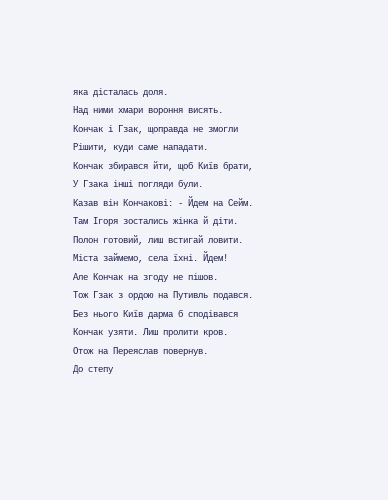яка дісталась доля.
Над ними хмари вороння висять.
Кончак і Гзак, щоправда не змогли
Рішити, куди саме нападати.
Кончак збирався йти, щоб Київ брати,
У Гзака інші погляди були.
Казав він Кончакові: - Йдем на Сейм.
Там Ігоря зостались жінка й діти.
Полон готовий, лиш встигай ловити.
Міста займемо, села їхні. Йдем!
Але Кончак на згоду не пішов.
Тож Гзак з ордою на Путивль подався.
Без нього Київ дарма б сподівався
Кончак узяти. Лиш пролити кров.
Отож на Переяслав повернув.
До степу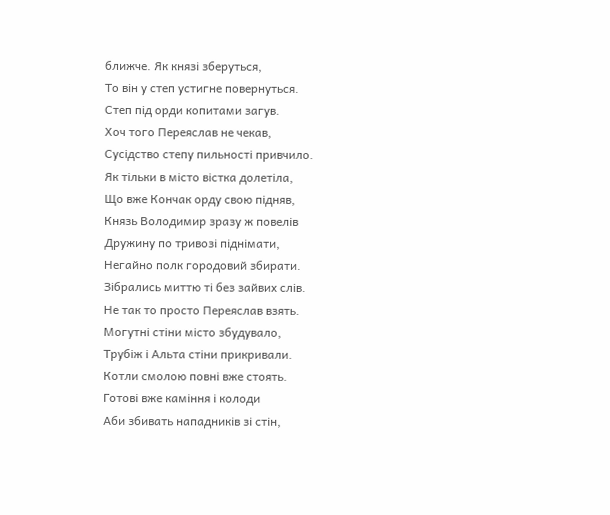ближче. Як князі зберуться,
То він у степ устигне повернуться.
Степ під орди копитами загув.
Хоч того Переяслав не чекав,
Сусідство степу пильності привчило.
Як тільки в місто вістка долетіла,
Що вже Кончак орду свою підняв,
Князь Володимир зразу ж повелів
Дружину по тривозі піднімати,
Негайно полк городовий збирати.
Зібрались миттю ті без зайвих слів.
Не так то просто Переяслав взять.
Могутні стіни місто збудувало,
Трубіж і Альта стіни прикривали.
Котли смолою повні вже стоять.
Готові вже каміння і колоди
Аби збивать нападників зі стін,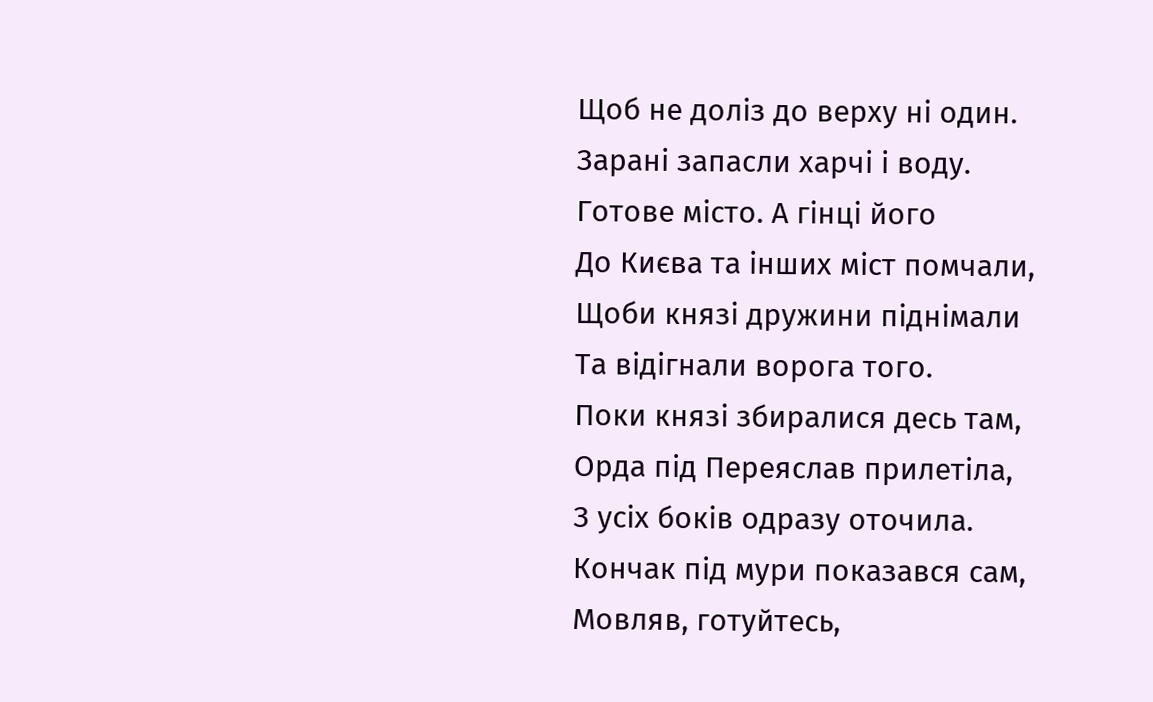Щоб не доліз до верху ні один.
Зарані запасли харчі і воду.
Готове місто. А гінці його
До Києва та інших міст помчали,
Щоби князі дружини піднімали
Та відігнали ворога того.
Поки князі збиралися десь там,
Орда під Переяслав прилетіла,
З усіх боків одразу оточила.
Кончак під мури показався сам,
Мовляв, готуйтесь,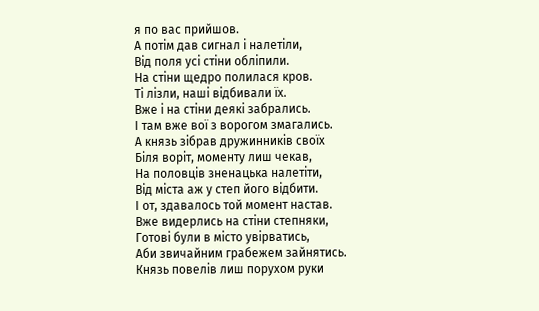я по вас прийшов.
А потім дав сигнал і налетіли,
Від поля усі стіни обліпили.
На стіни щедро полилася кров.
Ті лізли, наші відбивали їх.
Вже і на стіни деякі забрались.
І там вже вої з ворогом змагались.
А князь зібрав дружинників своїх
Біля воріт, моменту лиш чекав,
На половців зненацька налетіти,
Від міста аж у степ його відбити.
І от, здавалось той момент настав.
Вже видерлись на стіни степняки,
Готові були в місто увірватись,
Аби звичайним грабежем зайнятись.
Князь повелів лиш порухом руки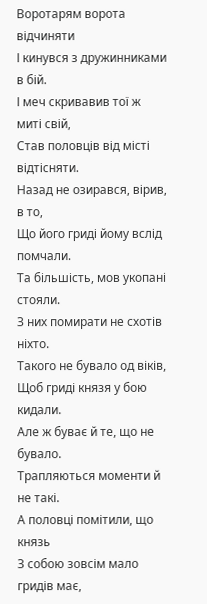Воротарям ворота відчиняти
І кинувся з дружинниками в бій.
І меч скривавив тої ж миті свій,
Став половців від місті відтісняти.
Назад не озирався, вірив, в то,
Що його гриді йому вслід помчали.
Та більшість, мов укопані стояли.
З них помирати не схотів ніхто.
Такого не бувало од віків,
Щоб гриді князя у бою кидали.
Але ж буває й те, що не бувало.
Трапляються моменти й не такі.
А половці помітили, що князь
З собою зовсім мало гридів має,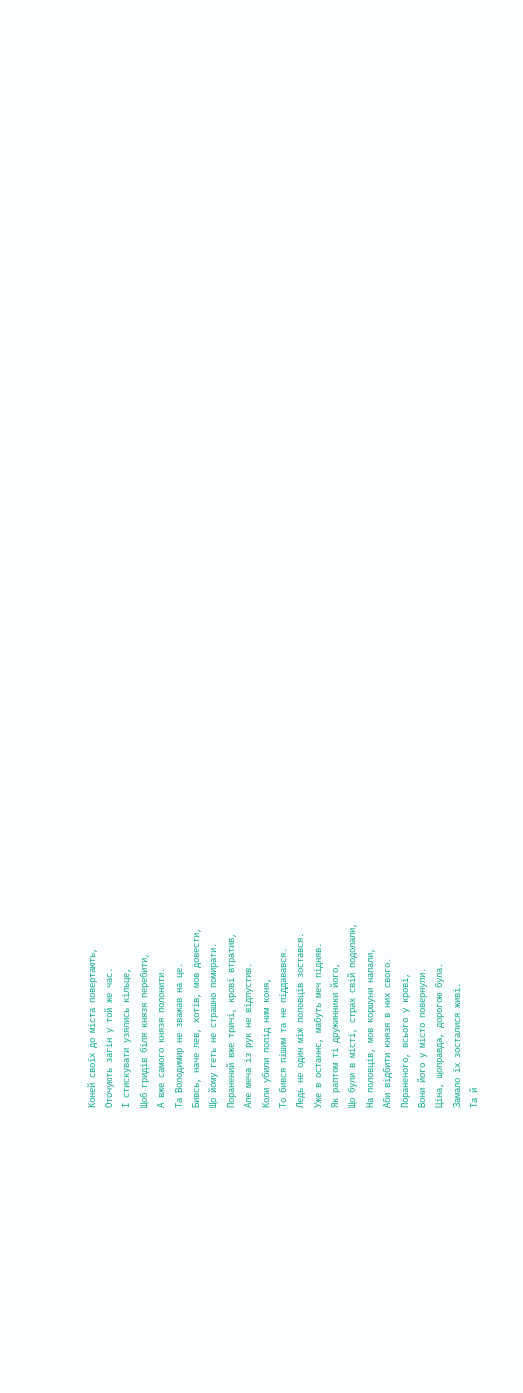Коней своїх до міста повертають,
Оточують загін у той же час.
І стискувати узялись кільце,
Щоб гридів біля князя перебити,
А вже самого князя полонити.
Та Володимир не зважав на це.
Бивсь, наче лев, хотів, мов довести,
Що йому геть не страшно помирати.
Поранений вже тричі, крові втратив,
Але меча із рук не відпустив.
Коли убили попід ним коня,
То бився пішим та не піддавався.
Ледь не один між половців зостався.
Уже в останнє, мабуть меч підняв.
Як раптом ті дружинники його,
Що були в місті, страх свій подолали,
На половців, мов коршуни напали,
Аби відбити князя в них свого.
Пораненого, всього у крові,
Вони його у місто повернули.
Ціна, щоправда, дорогою була.
Замало їх зосталися живі.
Та й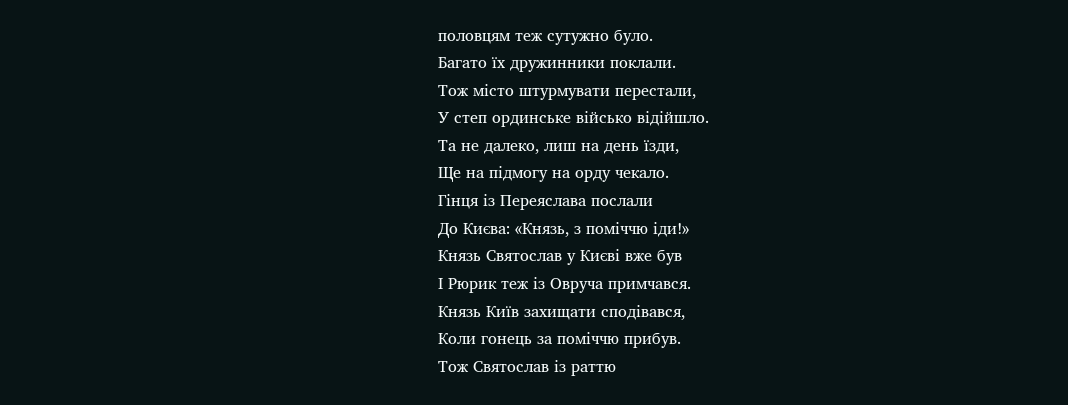половцям теж сутужно було.
Багато їх дружинники поклали.
Тож місто штурмувати перестали,
У степ ординське військо відійшло.
Та не далеко, лиш на день їзди,
Ще на підмогу на орду чекало.
Гінця із Переяслава послали
До Києва: «Князь, з поміччю іди!»
Князь Святослав у Києві вже був
І Рюрик теж із Овруча примчався.
Князь Київ захищати сподівався,
Коли гонець за поміччю прибув.
Тож Святослав із раттю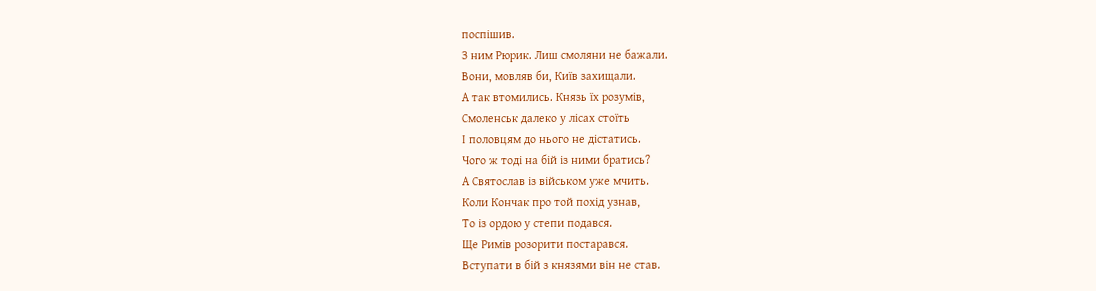поспішив.
З ним Рюрик. Лиш смоляни не бажали.
Вони, мовляв би, Київ захищали.
А так втомились. Князь їх розумів,
Смоленськ далеко у лісах стоїть
І половцям до нього не дістатись.
Чого ж тоді на бій із ними братись?
А Святослав із військом уже мчить.
Коли Кончак про той похід узнав,
То із ордою у степи подався.
Ще Римів розорити постарався.
Вступати в бій з князями він не став.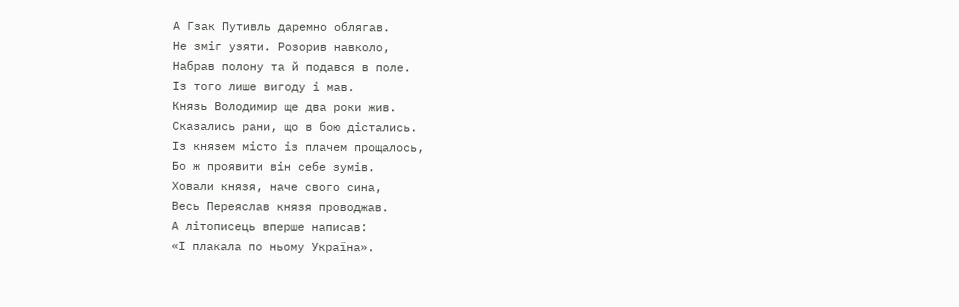А Гзак Путивль даремно облягав.
Не зміг узяти. Розорив навколо,
Набрав полону та й подався в поле.
Із того лише вигоду і мав.
Князь Володимир ще два роки жив.
Сказались рани, що в бою дістались.
Із князем місто із плачем прощалось,
Бо ж проявити він себе зумів.
Ховали князя, наче свого сина,
Весь Переяслав князя проводжав.
А літописець вперше написав:
«І плакала по ньому Україна».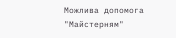Можлива допомога "Майстерням"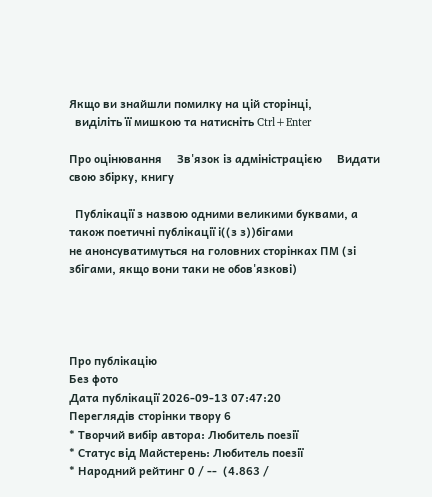Якщо ви знайшли помилку на цiй сторiнцi,
  видiлiть її мишкою та натисніть Ctrl+Enter

Про оцінювання     Зв'язок із адміністрацією     Видати свою збірку, книгу

  Публікації з назвою одними великими буквами, а також поетичні публікації і((з з))бігами
не анонсуватимуться на головних сторінках ПМ (зі збігами, якщо вони таки не обов'язкові)




Про публікацію
Без фото
Дата публікації 2026-09-13 07:47:20
Переглядів сторінки твору 6
* Творчий вибір автора: Любитель поезії
* Статус від Майстерень: Любитель поезії
* Народний рейтинг 0 / --  (4.863 /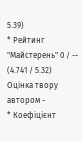5.39)
* Рейтинг "Майстерень" 0 / --  (4.741 / 5.32)
Оцінка твору автором -
* Коефіцієнт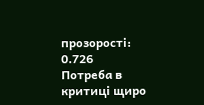прозорості: 0.726
Потреба в критиці щиро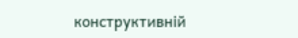конструктивній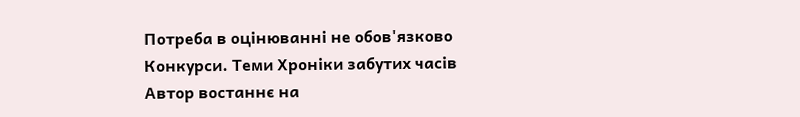Потреба в оцінюванні не обов'язково
Конкурси. Теми Хроніки забутих часів
Автор востаннє на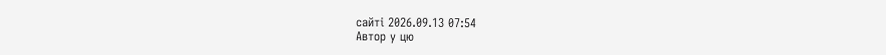сайті 2026.09.13 07:54
Автор у цю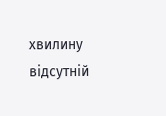хвилину відсутній